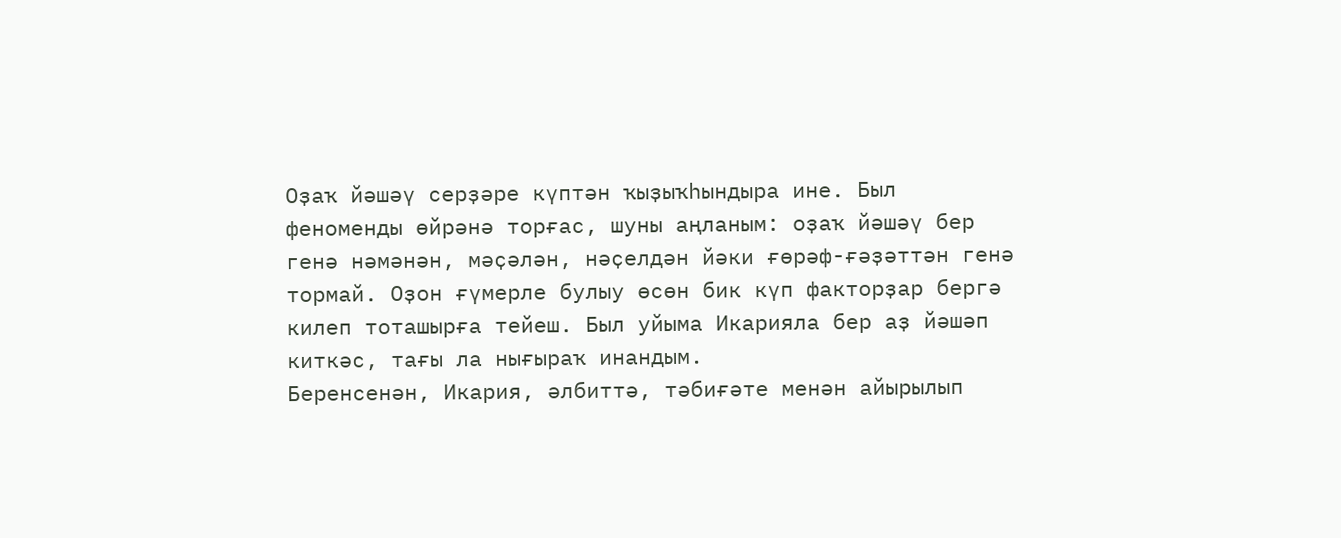Оҙаҡ йәшәү серҙәре күптән ҡыҙыҡһындыра ине. Был феноменды өйрәнә торғас, шуны аңланым: оҙаҡ йәшәү бер генә нәмәнән, мәҫәлән, нәҫелдән йәки ғөрәф-ғәҙәттән генә тормай. Оҙон ғүмерле булыу өсөн бик күп факторҙар бергә килеп тоташырға тейеш. Был уйыма Икарияла бер аҙ йәшәп киткәс, тағы ла нығыраҡ инандым.
Беренсенән, Икария, әлбиттә, тәбиғәте менән айырылып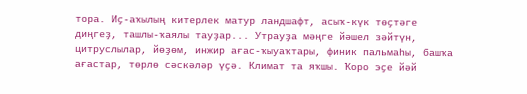тора. Иҫ-аҡылың китерлек матур ландшафт, асыҡ-күк төҫтәге диңгеҙ, ташлы-ҡаялы тауҙар... Утрауҙа мәңге йәшел зәйтүн, цитруслылар, йөҙөм, инжир ағас-ҡыуаҡтары, финик пальмаһы, башҡа ағастар, төрлө сәскәләр үҫә. Климат та яҡшы. Ҡоро эҫе йәй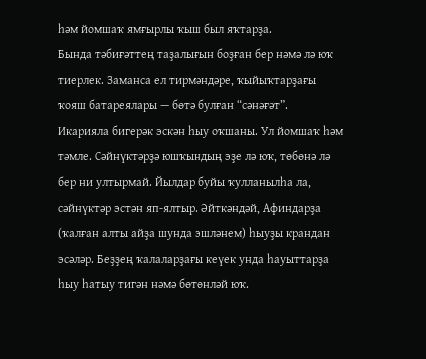һәм йомшаҡ ямғырлы ҡыш был яҡтарҙа.
Бында тәбиғәттең таҙалығын боҙған бер нәмә лә юҡ тиерлек. Заманса ел тирмәндәре, ҡыйыҡтарҙағы ҡояш батареялары — бөтә булған “сәнәғәт”.
Икарияла бигерәк эскән һыу оҡшаны. Ул йомшаҡ һәм тәмле. Сәйнүктәрҙә юшҡындың эҙе лә юҡ, төбөнә лә бер ни ултырмай. Йылдар буйы ҡулланылһа ла, сәйнүктәр эстән яп-ялтыр. Әйткәндәй, Афиндарҙа (ҡалған алты айҙа шунда эшләнем) һыуҙы крандан эсәләр. Беҙҙең ҡалаларҙағы кеүек унда һауыттарҙа һыу һатыу тигән нәмә бөтөнләй юҡ.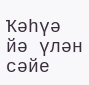Ҡәһүә йә үлән сәйе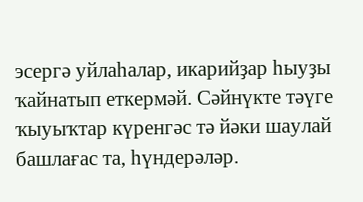эсергә уйлаһалар, икарийҙар һыуҙы ҡайнатып еткермәй. Сәйнүкте тәүге ҡыуыҡтар күренгәс тә йәки шаулай башлағас та, һүндерәләр.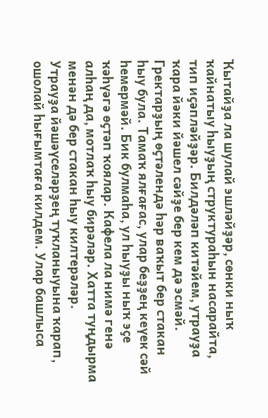Ҡытайҙа ла шулай эшләйҙәр, сөнки ныҡ ҡайнатыу һыуҙың структураһын насарайта, тип иҫәпләйҙәр. Билдәләп китәйем, утрауҙа ҡара йәки йәшел сәйҙе бер кем дә эсмәй.
Гректарҙың өҫтәлендә һәр ваҡыт бер стакан һыу була. Тамаҡ ялғағас, улар беҙҙең кеүек сәй һемермәй. Бик булмаһа, ул һыуҙы ныҡ эҫе ҡәһүәгә өҫтәп ҡоялар. Кафела ла нимә генә алһаң да, мотлаҡ һыу бирәләр. Хатта туңдырма менән дә бер стакан һыу килтерәләр.
Утрауҙа йәшәүселәрҙең туҡланыуына ҡарап, ошолай һығымтаға килдем. Улар башлыса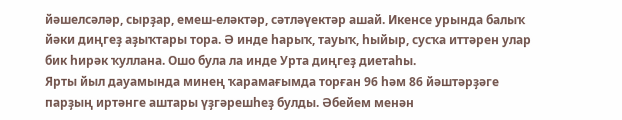йәшелсәләр, сырҙар, емеш-еләктәр, сәтләүектәр ашай. Икенсе урында балыҡ йәки диңгеҙ аҙыҡтары тора. Ә инде һарыҡ, тауыҡ, һыйыр, сусҡа иттәрен улар бик һирәк ҡуллана. Ошо була ла инде Урта диңгеҙ диетаһы.
Ярты йыл дауамында минең ҡарамағымда торған 96 һәм 86 йәштәрҙәге парҙың иртәнге аштары үҙгәрешһеҙ булды. Әбейем менән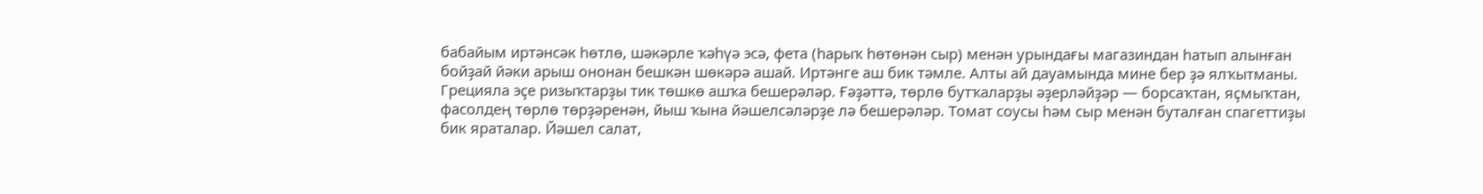бабайым иртәнсәк һөтлө, шәкәрле ҡәһүә эсә, фета (һарыҡ һөтөнән сыр) менән урындағы магазиндан һатып алынған бойҙай йәки арыш ононан бешкән шөкәрә ашай. Иртәнге аш бик тәмле. Алты ай дауамында мине бер ҙә ялҡытманы.
Грецияла эҫе ризыҡтарҙы тик төшкө ашҡа бешерәләр. Ғәҙәттә, төрлө бутҡаларҙы әҙерләйҙәр — борсаҡтан, яҫмыҡтан, фасолдең төрлө төрҙәренән, йыш ҡына йәшелсәләрҙе лә бешерәләр. Томат соусы һәм сыр менән буталған спагеттиҙы бик яраталар. Йәшел салат,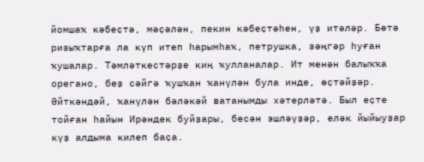йомшаҡ кәбеҫтә, мәҫәлән, пекин кәбеҫтәһен, үҙ итәләр. Бөтә ризыҡтарға ла күп итеп һарымһаҡ, петрушка, зәңгәр һуған ҡушалар. Тәмләткестәрҙе киң ҡулланалар. Ит менән балыҡҡа орегано, беҙ сәйгә ҡушҡан ҡанүлән була инде, өҫтәйҙәр. Әйткәндәй, ҡанүлән бәләкәй ватанымды хәтерләтә. Был еҫте тойған һайын Ирәндек буйҙары, бесән эшләүҙәр, еләк йыйыуҙар күҙ алдыма килеп баҫа.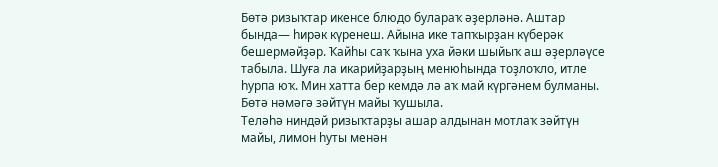Бөтә ризыҡтар икенсе блюдо булараҡ әҙерләнә. Аштар бында— һирәк күренеш. Айына ике тапҡырҙан күберәк бешермәйҙәр. Ҡайһы саҡ ҡына уха йәки шыйыҡ аш әҙерләүсе табыла. Шуға ла икарийҙарҙың менюһында тоҙлоҡло, итле һурпа юҡ. Мин хатта бер кемдә лә аҡ май күргәнем булманы. Бөтә нәмәгә зәйтүн майы ҡушыла.
Теләһә ниндәй ризыҡтарҙы ашар алдынан мотлаҡ зәйтүн майы, лимон һуты менән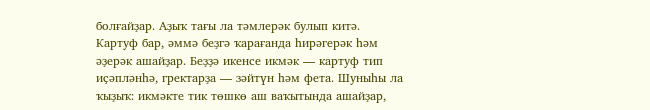болғайҙар. Аҙыҡ тағы ла тәмлерәк булып китә. Картуф бар, әммә беҙгә ҡарағанда һирәгерәк һәм әҙерәк ашайҙар. Беҙҙә икенсе икмәк — картуф тип иҫәпләнһә, гректарҙа — зәйтүн һәм фета. Шуныһы ла ҡыҙыҡ: икмәкте тик төшкө аш ваҡытында ашайҙар,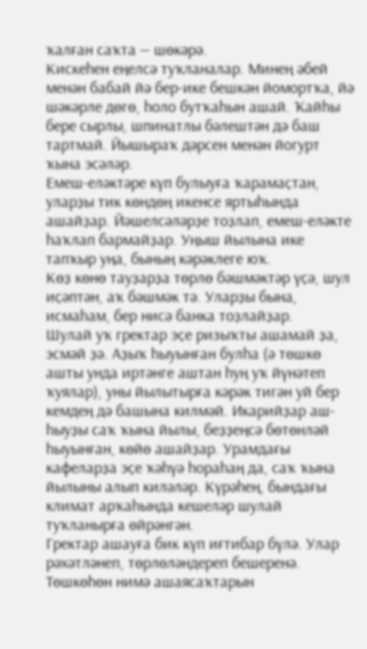ҡалған саҡта — шөкәрә.
Кискеһен еңелсә туҡланалар. Минең әбей менән бабай йә бер-ике бешкән йомортҡа, йә шәкәрле дөгө, һоло бутҡаһын ашай. Ҡайһы бере сырлы, шпинатлы бәлештән дә баш тартмай. Йышыраҡ дәрсен менән йогурт ҡына эсәләр.
Емеш-еләктәре күп булыуға ҡарамаҫтан, уларҙы тик көндөң икенсе яртыһында ашайҙар. Йәшелсәләрҙе тоҙлап, емеш-еләкте һаҡлап бармайҙар. Уңыш йылына ике тапҡыр уңа, бының кәрәклеге юҡ.
Көҙ көнө тауҙарҙа төрлө бәшмәктәр үҫә, шул иҫәптән, аҡ бәшмәк тә. Уларҙы бына, исмаһам, бер нисә банка тоҙлайҙар.
Шулай уҡ гректар эҫе ризыҡты ашамай ҙа, эсмәй ҙә. Аҙыҡ һыуынған булһа (ә төшкө ашты унда иртәнге аштан һуң уҡ йүнәтеп ҡуялар), уны йылытырға кәрәк тигән уй бер кемдең дә башына килмәй. Икарийҙар аш-һыуҙы саҡ ҡына йылы, беҙҙеңсә бөтөнләй һыуынған, көйө ашайҙар. Урамдағы кафеларҙа эҫе ҡәһүә һораһаң да, саҡ ҡына йылыны алып киләләр. Күрәһең, бындағы климат арҡаһында кешеләр шулай туҡланырға өйрәнгән.
Гректар ашауға бик күп иғтибар бүлә. Улар рәхәтләнеп, төрлөләндереп бешеренә. Төшкөһөн нимә ашаясаҡтарын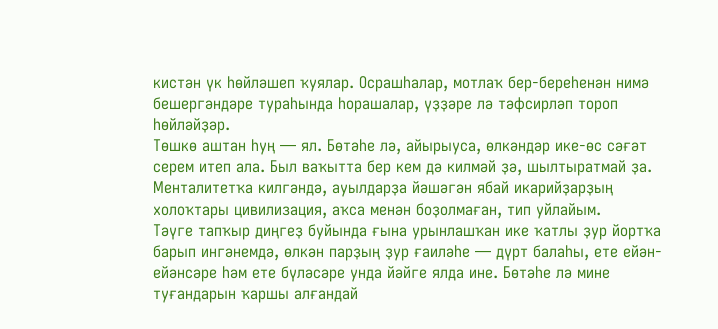кистән үк һөйләшеп ҡуялар. Осрашһалар, мотлаҡ бер-береһенән нимә бешергәндәре тураһында һорашалар, үҙҙәре лә тәфсирләп тороп һөйләйҙәр.
Төшкө аштан һуң — ял. Бөтәһе лә, айырыуса, өлкәндәр ике-өс сәғәт серем итеп ала. Был ваҡытта бер кем дә килмәй ҙә, шылтыратмай ҙа.
Менталитетҡа килгәндә, ауылдарҙа йәшәгән ябай икарийҙарҙың холоҡтары цивилизация, аҡса менән боҙолмаған, тип уйлайым.
Тәүге тапҡыр диңгеҙ буйында ғына урынлашҡан ике ҡатлы ҙур йортҡа барып ингәнемдә, өлкән парҙың ҙур ғаиләһе — дүрт балаһы, ете ейән-ейәнсәре һәм ете бүләсәре унда йәйге ялда ине. Бөтәһе лә мине туғандарын ҡаршы алғандай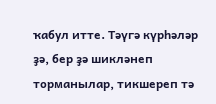ҡабул итте. Тәүгә күрһәләр ҙә, бер ҙә шикләнеп торманылар, тикшереп тә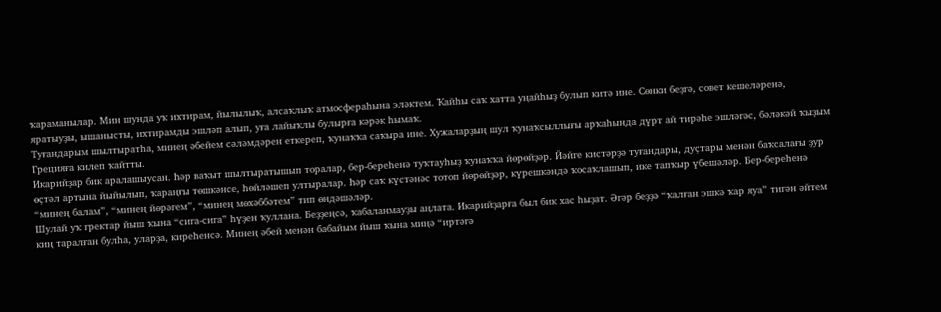ҡараманылар. Мин шунда уҡ ихтирам, йылылыҡ, алсаҡлыҡ атмосфераһына эләктем. Ҡайһы саҡ хатта уңайһыҙ булып китә ине. Сөнки беҙгә, совет кешеләренә, яратыуҙы, ышанысты, ихтирамды эшләп алып, уға лайыҡлы булырға кәрәк һымаҡ.
Туғандарым шылтыратһа, минең әбейем сәләмдәрен еткереп, ҡунаҡҡа саҡыра ине. Хужаларҙың шул ҡунаҡсыллығы арҡаһында дүрт ай тирәһе эшләгәс, бәләкәй ҡыҙым Грецияға килеп ҡайтты.
Икарийҙар бик аралашыусан. Һәр ваҡыт шылтыратышып торалар, бер-береһенә туҡтауһыҙ ҡунаҡҡа йөрөйҙәр. Йәйге кистәрҙә туғандары, дуҫтары менән баҡсалағы ҙур өҫтәл артына йыйылып, ҡараңғы төшкәнсе, һөйләшеп ултыралар. Һәр саҡ күстәнәс тотоп йөрөйҙәр, күрешкәндә ҡосаҡлашып, ике тапҡыр үбешәләр. Бер-береһенә “минең балам”, “минең йөрәгем”, “минең мөхәббәтем” тип өндәшәләр.
Шулай уҡ гректар йыш ҡына “сига-сига” һүҙен ҡуллана. Беҙҙеңсә, ҡабаланмауҙы аңлата. Икарийҙарға был бик хас һыҙат. Әгәр беҙҙә “ҡалған эшкә ҡар яуа” тигән әйтем киң таралған булһа, уларҙа, киреһенсә. Минең әбей менән бабайым йыш ҡына миңә “иртәгә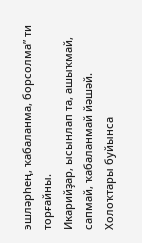эшләрһең, ҡабаланма, борсолма” ти торғайны.
Икарийҙар, ысынлап та, ашыҡмай, сапмай, ҡабаланмай йәшәй. Холоҡтары буйынса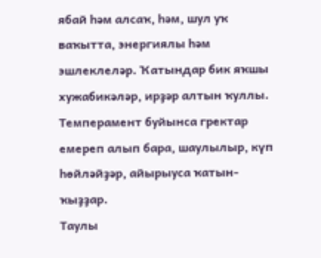ябай һәм алсаҡ, һәм, шул уҡ ваҡытта, энергиялы һәм эшлеклеләр. Ҡатындар бик яҡшы хужабикәләр, ирҙәр алтын ҡуллы. Темперамент буйынса гректар емереп алып бара, шаулылыр, күп һөйләйҙәр, айырыуса ҡатын-ҡыҙҙар.
Таулы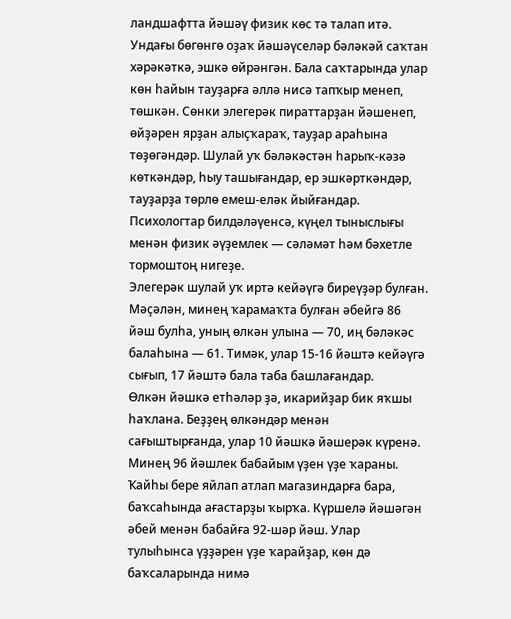ландшафтта йәшәү физик көс тә талап итә. Ундағы бөгөнгө оҙаҡ йәшәүселәр бәләкәй саҡтан хәрәкәткә, эшкә өйрәнгән. Бала саҡтарында улар көн һайын тауҙарға әллә нисә тапҡыр менеп, төшкән. Сөнки элегерәк пираттарҙан йәшенеп, өйҙәрен ярҙан алыҫҡараҡ, тауҙар араһына төҙөгәндәр. Шулай уҡ бәләкәстән һарыҡ-кәзә көткәндәр, һыу ташығандар, ер эшкәрткәндәр, тауҙарҙа төрлө емеш-еләк йыйғандар.
Психологтар билдәләүенсә, күңел тыныслығы менән физик әүҙемлек — сәләмәт һәм бәхетле тормоштоң нигеҙе.
Элегерәк шулай уҡ иртә кейәүгә биреүҙәр булған. Мәҫәлән, минең ҡарамаҡта булған әбейгә 86 йәш булһа, уның өлкән улына — 70, иң бәләкәс балаһына — 61. Тимәк, улар 15-16 йәштә кейәүгә сығып, 17 йәштә бала таба башлағандар.
Өлкән йәшкә етһәләр ҙә, икарийҙар бик яҡшы һаҡлана. Беҙҙең өлкәндәр менән сағыштырғанда, улар 10 йәшкә йәшерәк күренә.
Минең 96 йәшлек бабайым үҙен үҙе ҡараны. Ҡайһы бере яйлап атлап магазиндарға бара, баҡсаһында ағастарҙы ҡырҡа. Күршелә йәшәгән әбей менән бабайға 92-шәр йәш. Улар тулыһынса үҙҙәрен үҙе ҡарайҙар, көн дә баҡсаларында нимә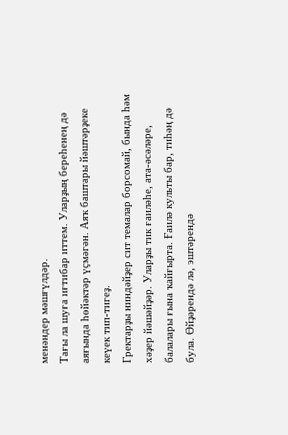менәндер мәшғүлдәр.
Тағы ла шуға иғтибар иттем. Уларҙың береһенең дә аяғында һөйәктәр үҫмәгән. Аяҡ баштары йәштәрҙеке кеүек тип-тигеҙ.
Гректарҙы ниндәйҙер сит темалар борсомай, бында һәм хәҙер йәшәйҙәр. Уларҙы тик ғаиләһе, ата-әсәләре, балалары ғына ҡайғырта. Ғаилә культы бар, тиһәң дә була. Өйҙәрендә лә, эштәрендә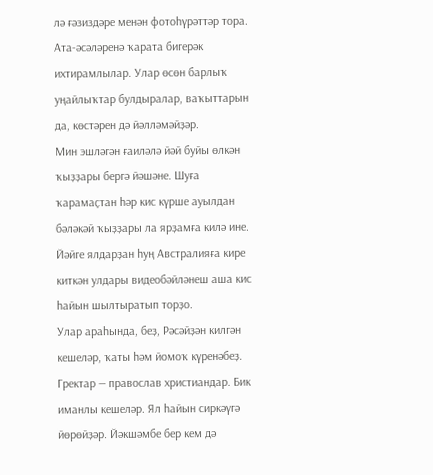лә ғәзиздәре менән фотоһүрәттәр тора. Ата-әсәләренә ҡарата бигерәк ихтирамлылар. Улар өсөн барлыҡ уңайлыҡтар булдыралар, ваҡыттарын да, көстәрен дә йәлләмәйҙәр.
Мин эшләгән ғаиләлә йәй буйы өлкән ҡыҙҙары бергә йәшәне. Шуға ҡарамаҫтан һәр кис күрше ауылдан бәләкәй ҡыҙҙары ла ярҙамға килә ине. Йәйге ялдарҙан һуң Австралияға кире киткән улдары видеобәйләнеш аша кис һайын шылтыратып торҙо.
Улар араһында, беҙ, Рәсәйҙән килгән кешеләр, ҡаты һәм йомоҡ күренәбеҙ.
Гректар — православ христиандар. Бик иманлы кешеләр. Ял һайын сиркәүгә йөрөйҙәр. Йәкшәмбе бер кем дә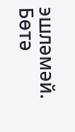эшләмәй. Бөтә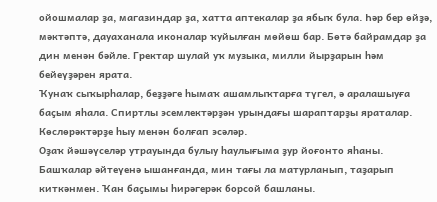ойошмалар ҙа, магазиндар ҙа, хатта аптекалар ҙа ябыҡ була. Һәр бер өйҙә, мәктәптә, дауаханала иконалар ҡуйылған мөйөш бар. Бөтә байрамдар ҙа дин менән бәйле. Гректар шулай уҡ музыка, милли йырҙарын һәм бейеүҙәрен ярата.
Ҡунаҡ сыҡырһалар, беҙҙәге һымаҡ ашамлыҡтарға түгел, ә аралашыуға баҫым яһала. Спиртлы эсемлектәрҙән урындағы шараптарҙы яраталар. Көслөрәктәрҙе һыу менән болғап эсәләр.
Оҙаҡ йәшәүселәр утрауында булыу һаулығыма ҙур йоғонто яһаны. Башҡалар әйтеүенә ышанғанда, мин тағы ла матурланып, таҙарып киткәнмен. Ҡан баҫымы һирәгерәк борсой башланы.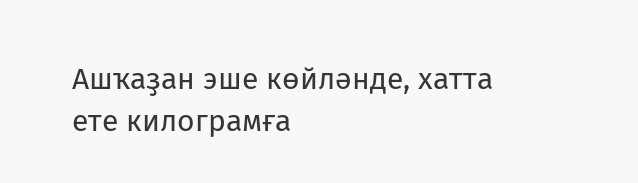Ашҡаҙан эше көйләнде, хатта ете килограмға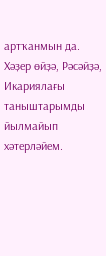артҡанмын да.
Хәҙер өйҙә, Рәсәйҙә, Икариялағы таныштарымды йылмайып хәтерләйем.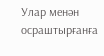Улар менән осраштырғанға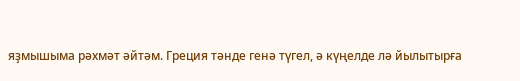яҙмышыма рәхмәт әйтәм. Греция тәнде генә түгел, ә күңелде лә йылытырға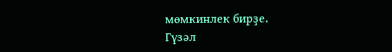мөмкинлек бирҙе.
Гүзәл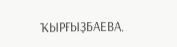ҠЫРҒЫҘБАЕВА.